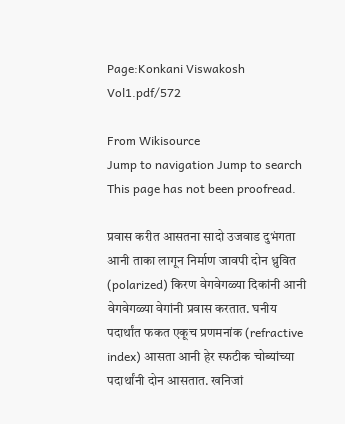Page:Konkani Viswakosh Vol1.pdf/572

From Wikisource
Jump to navigation Jump to search
This page has not been proofread.

प्रवास करीत आसतना सादो उजवाड दुभंगता आनी ताका लागून निर्माण जावपी दोन ध्रुवित (polarized) किरण वेगवेगळ्या दिकांनी आनी वेगवेगळ्या वेगांनी प्रवास करतात. घनीय पदार्थांत फकत एकूच प्रणमनांक (refractive index) आसता आनी हेर स्फटीक चोब्यांच्या पदार्थांनी दोन आसतात. खनिजां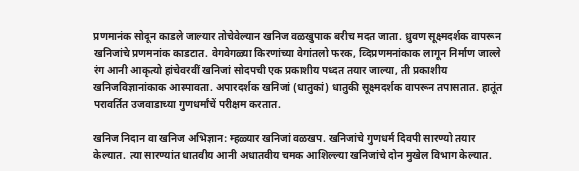प्रणमानंक सोदून काडले जाल्यार तोचेवेल्यान खनिज वळखुपाक बरीच मदत जाता. ध्रुवण सूक्ष्मदर्शक वापरून खनिजांचे प्रणमनांक काडटात. वेगवेगळ्या किरणांच्या वेगांतलो फरक, व्दिप्रणमनांकाक लागून निर्माण जाल्ले रंग आनी आकृत्यो हांचेवरवीं खनिजां सोदपची एक प्रकाशीय पध्दत तयार जाल्या, ती प्रकाशीय खनिजविज्ञानांकाक आस्पावता. अपारदर्शक खनिजां (धातुकां) धातुकी सूक्ष्मदर्शक वापरून तपासतात. हातूंत परावर्तित उजवाडाच्या गुणधर्मांचें परीक्षम करतात.

खनिज निदान वा खनिज अभिज्ञान: म्हळ्यार खनिजां वळखप. खनिजांचे गुणधर्म दिवपी सारण्यो तयार केल्यात. त्या सारण्यांत धातवीय आनी अधातवीय चमक आशिल्ल्या खनिजांचे दोन मुखेल विभाग केल्यात.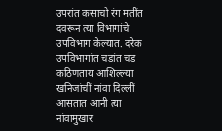उपरांत कसाचो रंग मतींत दवरून त्या विभागांचे उपविभाग केल्यात. दरेक उपविभागांत चडांत चड कठिणताय आशिल्ल्या खनिजांचीं नांवा दिल्लीं आसतात आनी त्या नांवामुखार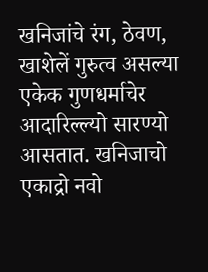खनिजांचे रंग, ठेवण, खाशेलें गुरुत्व असल्या एकेक गुणधर्माचेर आदारिल्ल्यो सारण्यो आसतात. खनिजाचो एकाद्रो नवो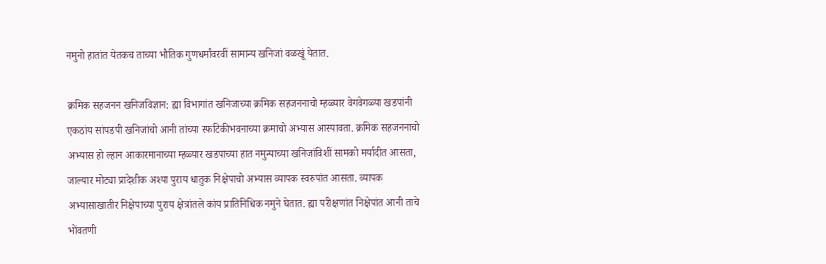नमुनो हातांत येतकच ताच्या भौतिक गुणधर्मांवरवीं सामान्य खनिजां वळखूं येतात.

क्रमिक सहजनन खनिजविज्ञान: ह्या विभागांत खनिजाच्या क्रमिक सहजननाचो म्हळ्यार वेगवेगळ्या खडपांनी एकठांय सांपडपी खनिजांचो आनी तांच्या स्फटिकीभवनाच्या क्रमाचो अभ्यास आस्पावता. क्रमिक सहजननाचो अभ्यास हो ल्हान आकारमानाच्या म्हळ्यार खडपाच्या हात नमुन्याच्या खनिजांविशीं सामको मर्यादीत आसता, जाल्यार मोट्या प्रादेशीक अश्या पुराय धातुक निक्षेपाचो अभ्यास व्यापक स्वरुपांत आसता. व्यापक अभ्यासाखातीर निक्षेपाच्या पुराय क्षेत्रांतले कांय प्रातिनिधिक नमुने घेतात. ह्या परीक्षणांत निक्षेपांत आनी ताचे भोंवतणी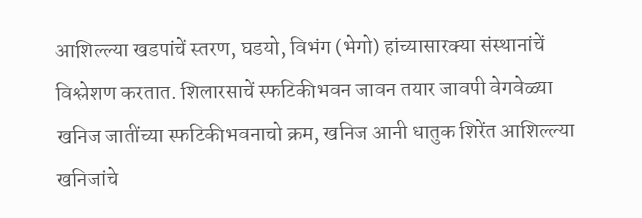आशिल्ल्या खडपांचें स्तरण, घडयो, विभंग (भेगो) हांच्यासारक्या संस्थानांचें विश्लेशण करतात. शिलारसाचें स्फटिकीभवन जावन तयार जावपी वेगवेळ्या खनिज जातींच्या स्फटिकीभवनाचो क्रम, खनिज आनी धातुक शिरेंत आशिल्ल्या खनिजांचे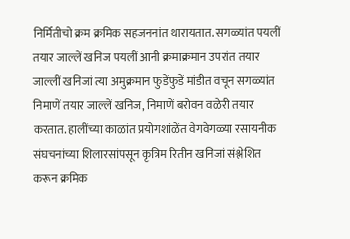निर्मितीचो क्रम क्रमिक सहजननांत थारायतात. सगळ्यांत पयलीं तयार जाल्लें खनिज पयलीं आनी क्रमाक्रमान उपरांत तयार जाल्लीं खनिजां त्या अमुक्रमान फुडेंफुडें मांडीत वचून सगळ्यांत निमाणें तयार जाल्लें खनिज, निमाणें बरोवन वळेरी तयार करतात. हालींच्या काळांत प्रयोगशांळेंत वेगवेगळ्या रसायनीक संघचनांच्या शिलारसांपसून कृत्रिम रितीन खनिजां संश्लेशित करून क्रमिक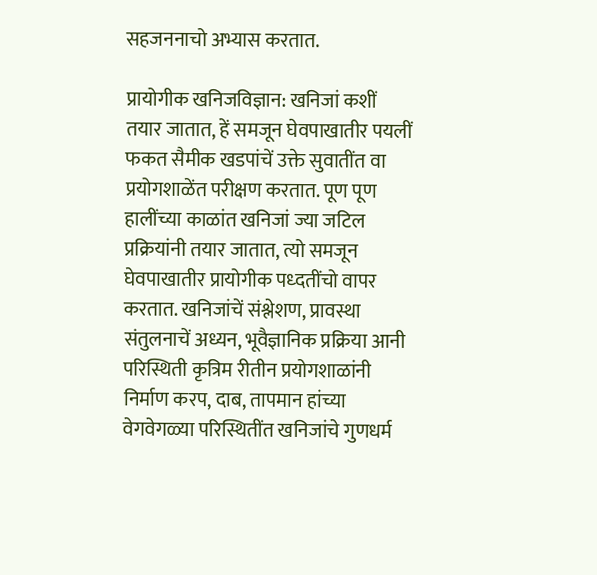सहजननाचो अभ्यास करतात.

प्रायोगीक खनिजविज्ञान: खनिजां कशीं तयार जातात, हें समजून घेवपाखातीर पयलीं फकत सैमीक खडपांचें उक्ते सुवातींत वा प्रयोगशाळेंत परीक्षण करतात. पूण पूण हालींच्या काळांत खनिजां ज्या जटिल प्रक्रियांनी तयार जातात, त्यो समजून घेवपाखातीर प्रायोगीक पध्दतींचो वापर करतात. खनिजांचें संश्लेशण, प्रावस्था संतुलनाचें अध्यन, भूवैज्ञानिक प्रक्रिया आनी परिस्थिती कृत्रिम रीतीन प्रयोगशाळांनी निर्माण करप, दाब, तापमान हांच्या वेगवेगळ्या परिस्थितींत खनिजांचे गुणधर्म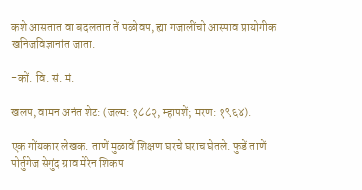कशे आसतात वा बदलतात तें पळोवप, ह्या गजालींचो आस्पाव प्रायोगीक खनिजविज्ञानांत जाता.

-कों. वि. सं. मं.

खलप, वामन अनंत शेट: (जल्म: १८८२, म्हापशें; मरण: १९६४).

एक गोंयकार लेखक. ताणें मुळावें शिक्षण घरचे घराच घेतले. फुडें ताणें पोर्तुगेज सेगुंद ग्राव मेरेन शिकप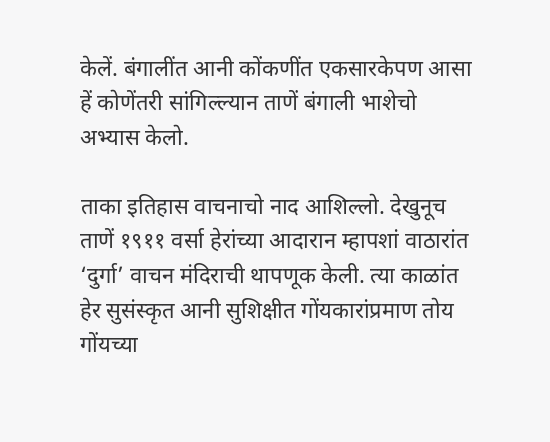केलें. बंगालींत आनी कोंकणींत एकसारकेपण आसा हें कोणेंतरी सांगिल्ल्यान ताणें बंगाली भाशेचो अभ्यास केलो.

ताका इतिहास वाचनाचो नाद आशिल्लो. देखुनूच ताणें १९११ वर्सा हेरांच्या आदारान म्हापशां वाठारांत ‘दुर्गा’ वाचन मंदिराची थापणूक केली. त्या काळांत हेर सुसंस्कृत आनी सुशिक्षीत गोंयकारांप्रमाण तोय गोंयच्या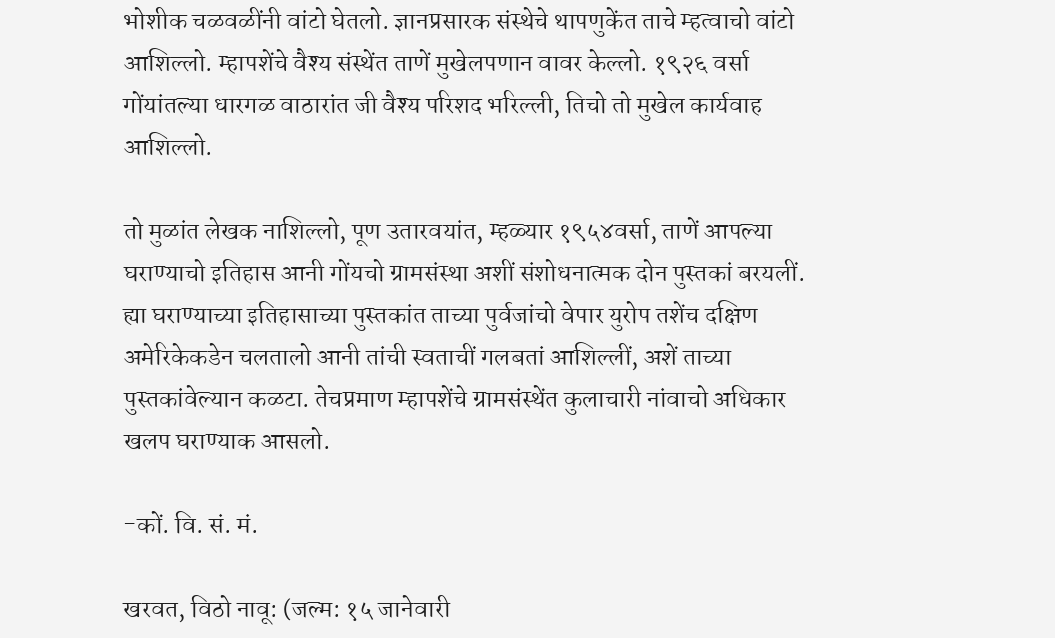भोशीक चळवळींनी वांटो घेतलो. ज्ञानप्रसारक संस्थेचे थापणुकेंत ताचे म्हत्वाचो वांटो आशिल्लो. म्हापशेंचे वैश्य संस्थेंत ताणें मुखेलपणान वावर केल्लो. १९२६ वर्सा गोंयांतल्या धारगळ वाठारांत जी वैश्य परिशद भरिल्ली, तिचो तो मुखेल कार्यवाह आशिल्लो.

तो मुळांत लेखक नाशिल्लो, पूण उतारवयांत, म्हळ्यार १९५४वर्सा, ताणें आपल्या घराण्याचो इतिहास आनी गोंयचो ग्रामसंस्था अशीं संशोधनात्मक दोन पुस्तकां बरयलीं. ह्या घराण्याच्या इतिहासाच्या पुस्तकांत ताच्या पुर्वजांचो वेपार युरोप तशेंच दक्षिण अमेरिकेकडेन चलतालो आनी तांची स्वताचीं गलबतां आशिल्लीं, अशें ताच्या पुस्तकांवेल्यान कळटा. तेचप्रमाण म्हापशेंचे ग्रामसंस्थेंत कुलाचारी नांवाचो अधिकार खलप घराण्याक आसलो.

-कों. वि. सं. मं.

खरवत, विठो नावू: (जल्म: १५ जानेवारी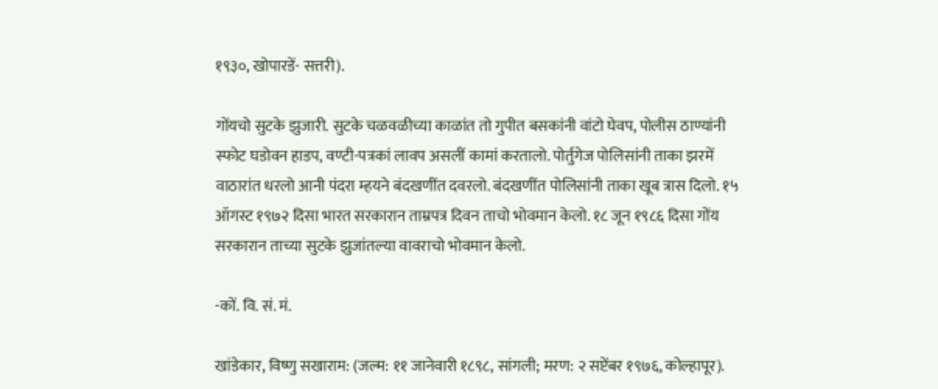१९३०, खोपारडें- सत्तरी).

गोंयचो सुटके झुजारी. सुटके चळवळीच्या काळांत तो गुपीत बसकांनी वांटो घेवप, पोलीस ठाण्यांनी स्फोट घडोवन हाडप, वण्टी-पत्रकां लावप असलीं कामां करतालो. पोर्तुगेज पोलिसांनी ताका झरमें वाठारांत धरलो आनी पंदरा म्हयने बंदखणींत दवरलो. बंदखणींत पोलिसांनी ताका खूब त्रास दिलो. १५ ऑगस्ट १९७२ दिसा भारत सरकारान ताम्रपत्र दिवन ताचो भोवमान केलो. १८ जून १९८६ दिसा गोंय सरकारान ताच्या सुटके झुजांतल्या वावराचो भोवमान केलो.

-कों. वि. सं. मं.

खांडेकार, विष्णु सखाराम: (जल्म: ११ जानेवारी १८९८, सांगली; मरण: २ सप्टेंबर १९७६, कोल्हापूर).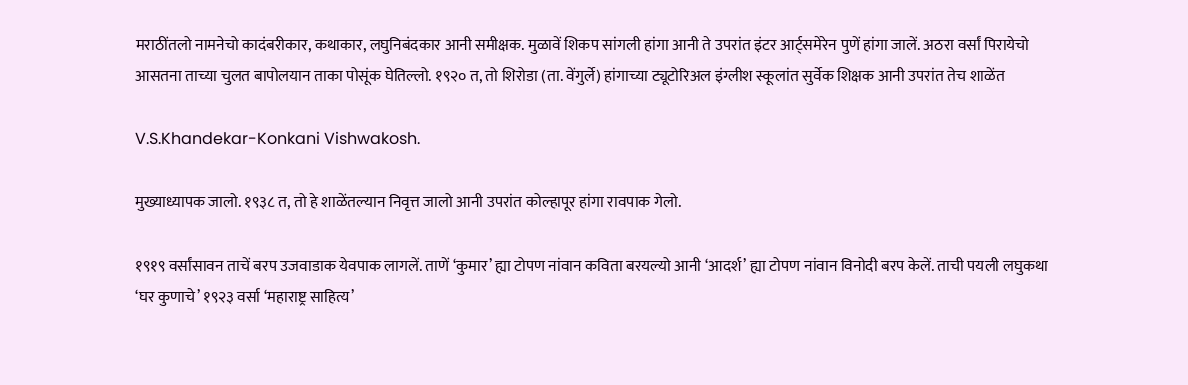मराठींतलो नामनेचो कादंबरीकार, कथाकार, लघुनिबंदकार आनी समीक्षक. मुळावें शिकप सांगली हांगा आनी ते उपरांत इंटर आर्ट्समेरेन पुणें हांगा जालें. अठरा वर्सां पिरायेचो आसतना ताच्या चुलत बापोलयान ताका पोसूंक घेतिल्लो. १९२० त, तो शिरोडा (ता. वेंगुर्ले) हांगाच्या ट्यूटोरिअल इंग्लीश स्कूलांत सुर्वेक शिक्षक आनी उपरांत तेच शाळेंत

V.S.Khandekar-Konkani Vishwakosh.

मुख्याध्यापक जालो. १९३८ त, तो हे शाळेंतल्यान निवृत्त जालो आनी उपरांत कोल्हापूर हांगा रावपाक गेलो.

१९१९ वर्सांसावन ताचें बरप उजवाडाक येवपाक लागलें. ताणें ‘कुमार’ ह्या टोपण नांवान कविता बरयल्यो आनी ‘आदर्श’ ह्या टोपण नांवान विनोदी बरप केलें. ताची पयली लघुकथा ‘घर कुणाचे’ १९२३ वर्सा ‘महाराष्ट्र साहित्य’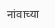नांवाच्या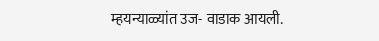म्हयन्याळ्यांत उज- वाडाक आयली.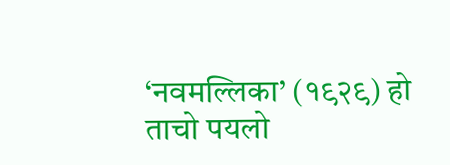‘नवमल्लिका’ (१९२९) हो ताचो पयलो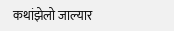कथांझेलो जाल्यार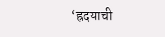‘ह्रदयाची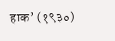हाक’ (१९३०)